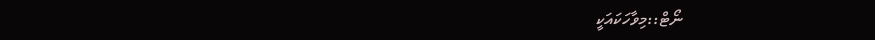ނޯޓް::މިވާހަކައަކީ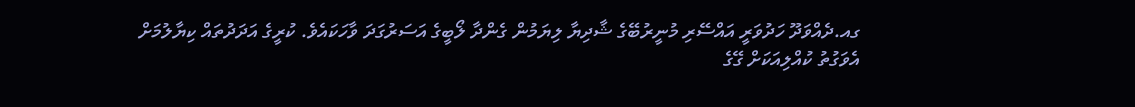ގއ.ދެއްވަދޫ ހަދުވަރީ އައްސޭރި މުނީރުބޭގެ ޝާދިޔާ ލިޔަމުން ގެންދާ ލޯބީގެ އަސަރުގަދަ ވާހަކައެވެ. ކުރީގެ އަދަދުތައް ކިޔާލުމަށް
އެވަގުތު ކުއްލިއަކަށް ގޭގެ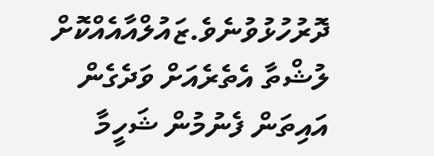ދޮރުހުޅުވުނެވެ.ޒައުލްއާއެއްކޮށް ލުޝްތާ އެތެރެއަށް ވަދެގެން އައިތަން ފެނުމުން ޝަހީމާ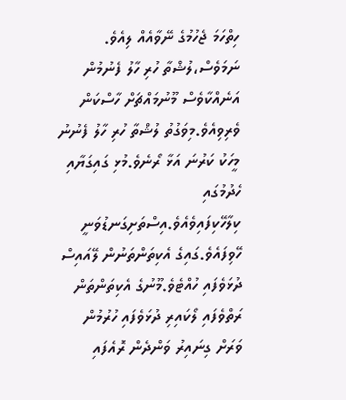ހިތްހަމަ ޖެހުމުގެ ނޭވާއެއް ލިއެވެ. ނަމަވެސް،ލުޝްތާ ހުރި ހާލު ފެނުމުން އަނެއްކާވެސް މޫނުމައްޗަށް ހާސްކަން ވެރިވިއެވެ.މިވަގުތު ލުޝްތާ ހުރި ހާލު ފެނުނު މީހަކު ކަރުނަ އަޅާ ރޯނެވެ.މުޅި ގައިގަޔާއި ހެދުމުގައި ކިލާހޭކިފައިވެއެވެ.އިސްތަށިގަނޑުވަނީ ހޭވިފައެވެ.ގައިގެ އެކިތަންތަނުން ލޭއައިސް ދުޅަވެފައި ހުއްޓެވެ.މޫނުގެ އެކިތަންތަން ރަތްވެފައި ލޯކައިރި ދުޅަވެފައި ހުރުމުން ވަރަށް ގިނައިރު ވަންދެން ރޮއެފައި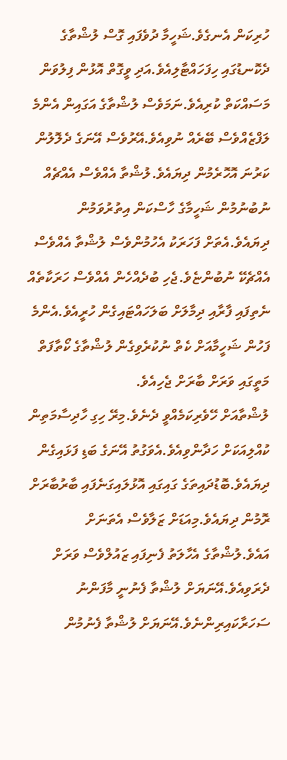ހުރިކަން އެނގެވެ.ޝަހީމާ ދުވެފައި ގޮސް ލުޝްތާގެ ދެކޮނޑުގައި ހިފަހައްޓާލިއެވެ.އަދި ވީގޮތް އޮޅުން ފިލުވަން މަސައްކަތް ކުރިއެވެ.ނަމަވެސް ލުޝްތާގެ އަގައިން އެންމެ ލަފްޒެއްވެސް ބޭރެއް ނުވިއެވެ.އޭރުވެސް އޭނަގެ ދެލޮލުން ކަރުނަ އޮހޮރެމުން ދިޔައެވެ.ލުޝްތާ އެއްވެސް އެއްޗެއް ނުބުނުމުން ޝަހީމާގެ ހާސްކަން އިތުރުވަމުން ދިޔައެވެ.އެތަށް ފަހަރަކު އެހުމުންވެސް ލުޝްތާ އެއްވެސް އެއްޗެކޭ ނުބުންޏެވެ.ޖެހި ބުދެއްހެން އެއްވެސް ހަރަކާތެއް ނެތިފައި ފާރާއި ދިމާލަށް ބަލަހައްޓައިގެން ހުރީއެވެ.އެންމެ ފަހުން ޝަހީމާއަށް ކެތް ނުކުރެވިގެން ލުޝްތާގެ ކޯތާފަތް މަތީގައި ވަރަށް ބާރަށް ޖެހިއެވެ.
ލުޝްތާއަށް ހޭވެރިކަމެއްވީ ދެނެވެ.މިރޭ ހިގި ހާދިސާމަތިން ކުއްލިއަކަށް ހަދާންވިއެވެ.އެވަގުތު އޭނަގެ ބަޑި ފަޅައިގެން ދިޔައެވެ.ބޮޑުދައިތަގެ ގައިގައި އޮޅުލައިގަނެފައި ބާރުބާރަށް ރޮމުން ދިޔައެވެ.މިއަޑަށް ޒަލާވެސް އެތަނަށް އައެވެ.ލުޝްތާގެ އެހާލަތު ފެނިފައި ޒައުލްވެސް ވަރަށް ދެރަވިއެވެ.އޭނަޔަށް ލުޝްތާ ފެނުނީ މާފަންނު ސަހަރާކައިރިންނެވެ.އޭނަޔަށް ލުޝްތާ ފެނުމުން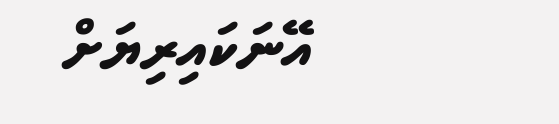އޭނަކައިރިޔަށް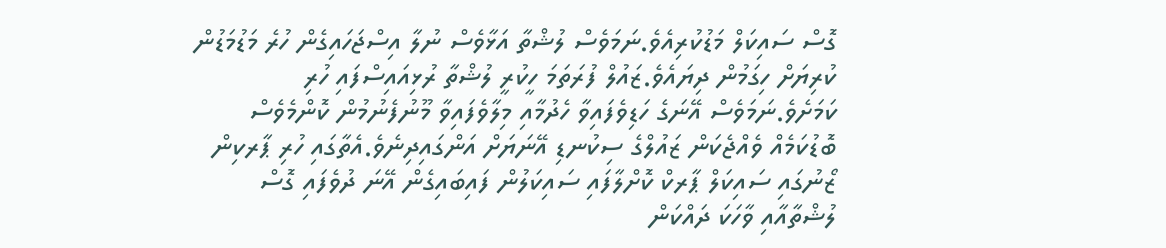ގޮސް ސައިކަލް މަޑުކުރިއެވެ.ނަމަވެސް ލުޝްތާ އަޅާވެސް ނުލާ އިސްޖަހައިގެން ހުރެ މަޑުމަޑުން ކުރިޔަށް ހިގަމުން ދިޔައެވެ.ޒައުލް ފުރަތަމަ ހީކުރީ ލުޝްތާ ރުޅިއައިސްފައި ހުރި ކަމަށެވެ.ނަމަވެސް އޭނަގެ ހަޑިވެފައިވާ ހެދުމާއި މިލާވެފައިވާ މޫނުފެނުމުން ކޮންމެވެސް ބޮޑުކަމެއް ވެއްޖެކަން ޒައުލްގެ ސިކުނޑި އޭނަޔަށް އަންގައިދިނެވެ.އެތާގައި ހުރި ޕާރކިން ޒޯނުގައި ސައިކަލް ޕާރކް ކޮށްލާފައި ސައިކަލުން ފައިބައިގެން އޭނަ ދުވެފައި ގޮސް ލުޝްތާއާއި ވާހަކަ ދައްކަން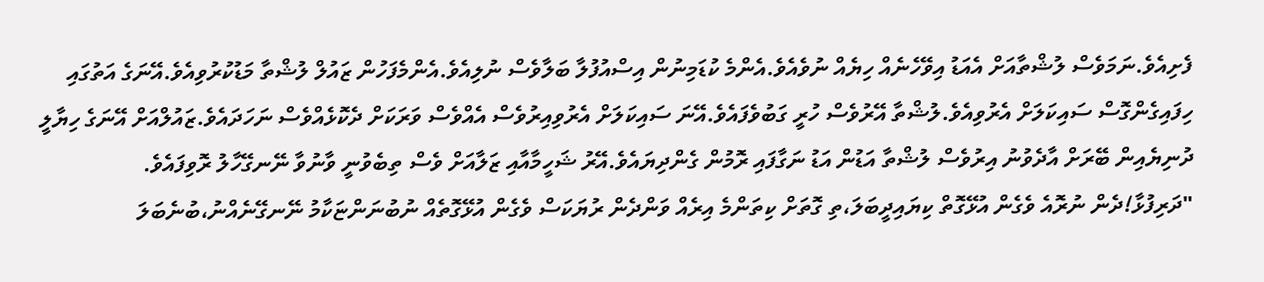ފެށިއެވެ.ނަމަވެސް ލުޝްތާއަށް އެއަޑު އިވޭހެނެއް ހިޔެއް ނުވެއެވެ.އެންމެ ކުޑަމިނުން އިސްއުފުލާ ބަލާވެސް ނުލިއެވެ.އެންމެފަހުން ޒައުލް ލުޝްތާ މަޑުކުރުވިއެވެ.އޭނަގެ އަތުގައި ހިފައިގެންގޮސް ސައިކަލަށް އެރުވިއެވެ.ލުޝްތާ އޭރުވެސް ހުރީ ގަބުވެފައެވެ.އޭނަ ސައިކަލަށް އެރުވިއިރުވެސް އެއްވެސް ވަރަކަށް ދެކޮޅެއްވެސް ނަހަދައެވެ.ޒައުލްއަށް އޭނަގެ ހިޔާލީ ދުނިޔެއިން ބޭރަށް އާދެވުނު އިރުވެސް ލުޝްތާ އަޑުން އަޑު ނަގާފައި ރޮމުން ގެންދިޔައެވެ.އޭރު ޝަހީމާއާއި ޒަލާއަށް ވެސް ތިބެވުނީ ވާނުވާ ނޭނގޭހާލު ރޮވިފައެވެ.
"ދަރިފުޅާ!ދެން ނުރޮއެ ވެގެން އުޅޭގޮތް ކިޔައިދީބަލަ،ތި ގޮތަށް ކިތަންމެ އިރެއް ވަންދެން ރުޔަކަސް ވެގެން އުޅޭގޮތެއް ނުބުނަންޏަކާމު ނޭނގޭނެއްނު،ބުނެބަލަ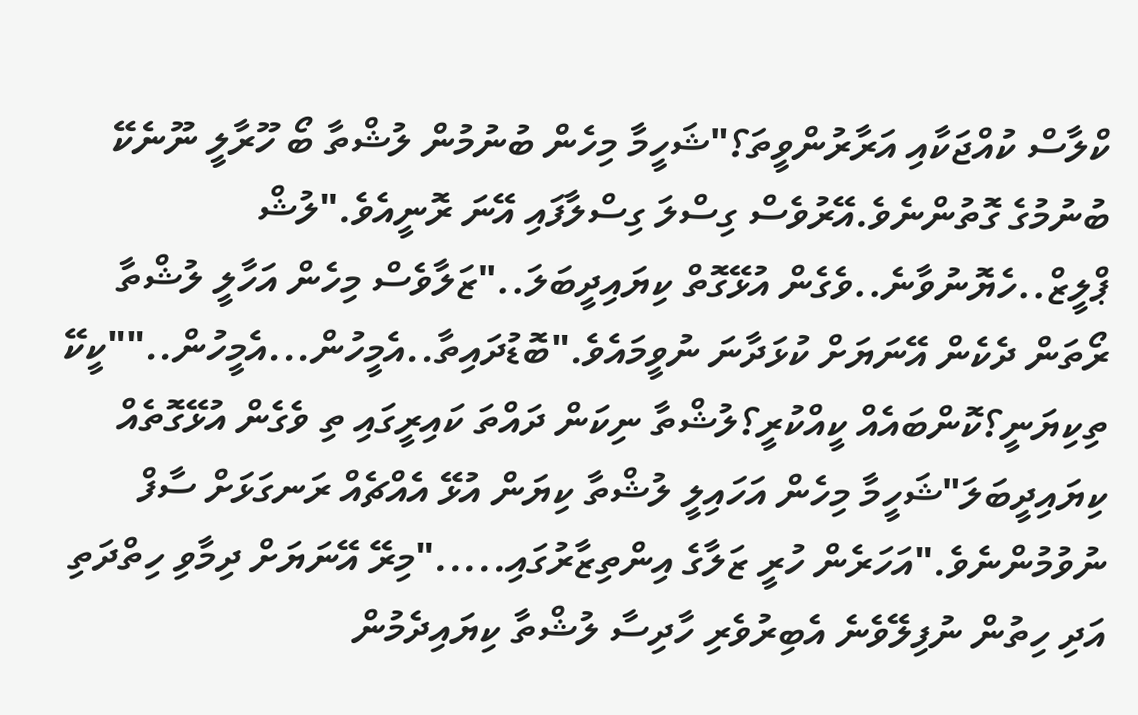ކްލާސް ކުއްޖަކާއި އަރާރުންވީތަ؟"ޝަހީމާ މިހެން ބުނުމުން ލުޝްތާ ބޯ ހޫރާލީ ނޫނެކޭ ބުނުމުގެ ގޮތުންނެވެ.އޭރުވެސް ގިސްލަ ގިސްލާފައި އޭނަ ރޮނީއެވެ."ލުޝް ޕްލީޒް..ހެޔޮނުވާނެ..ވެގެން އުޅޭގޮތް ކިޔައިދީބަލަ.."ޒަލާވެސް މިހެން އަހާލީ ލުޝްތާ ރޯތަން ދެކެން އޭނަޔަށް ކުޅަދާނަ ނުވީމައެވެ."ބޮޑުދައިތާ..އެމީހުން...އެމީހުން..""ކީކޭ ތިކިޔަނީ؟ކޮންބައެއް ކީއްކުރީ؟ލުޝްތާ ނިކަން ދައްތަ ކައިރީގައި ތި ވެގެން އުޅޭގޮތެއް ކިޔައިދީބަލަ"ޝަހީމާ މިހެން އަހައިލީ ލުޝްތާ ކިޔަން އުޅޭ އެއްޗެއް ރަނގަޅަށް ސާފް ނުވުމުންނެވެ."އަހަރެން ހުރީ ޒަލާގެ އިންތިޒާރުގައި....."މިރޭ އޭނަޔަށް ދިމާވި ހިތްދަތި އަދި ހިތުން ނުފިލޭވެނެ އެބިރުވެރި ހާދިސާ ލުޝްތާ ކިޔައިދެމުން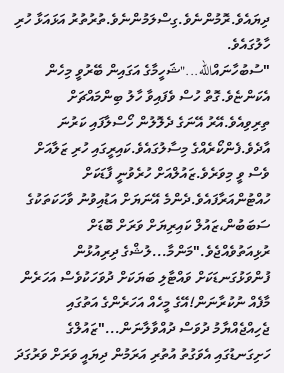ދިޔައެވެ.ރޮމުންނެވެ.ގިސްލަމުންނެވެ.ތުރުތުރު އަޅައަޅާ ހުރި ހާލުގައެވެ.
"ސުބުހާނައްالله..."ޝަހީމާގެ އަގައިން ބޭރުވީ މިހެން އެކަންޏެވެ.ގޮތް ހުސް ވެފައިވާ ހާލު ބިންމައްޗަށް ތިރިވިއެވެ.އޭރު އޭނަގެ ދެލޮލުން ހޯސްލާފައި ކަރުނަ އާދެވެ.ފެންކޯރެއްގެ މިސާލުގައެވެ.ކައިރީގައި ހުރި ޒަލާއަށް ވެސް ވީ މިވަރެވެ.ޒައުލްއަށް ހުރެވުނީ ފާޑަކަށް ހުއްޓުންއަރާފައެވެ.ދެންމެ އޭނަޔަށް އަޑުއިވުނު ވާހަކަތަކުގެ ސަބަބުން،ޒައުލް ކައިރިޔަށް ވަރަށް ބޮޑަށް ރުޅިއަތުވެއްޖެވެ."މަންމާ...ލުޝްގެ ދިރިއުޅުން ފުންވަޅުގަނޑަކަށް ވައްޓާލި ބަޔަކަށް ދުވަހަކުވެސް އަހަރެން މާފެއް ނުކުރާނަން!އޭގެ މީހެއް އަހަރެންގެ އަތުގައި ޖެހިއްޖެއްޔާމު ދުވަސް ދުއްވާލާނަން..."ޒައުލްގެ ހަށިގަނޑުގައި އެވަގުތު އުތުރި އަރަމުން ދިޔައީ ވަރަށް ވަރުގަދަ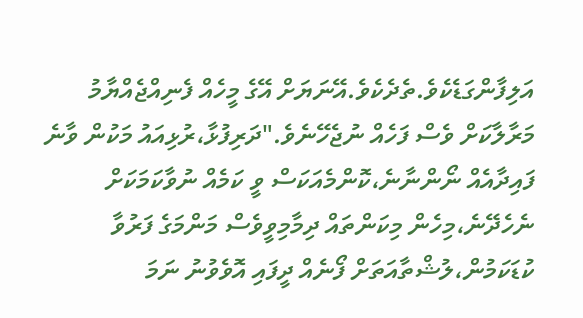އަލިފާންގަޑެކެވެ.ތެދެކެވެ.އޭނަޔަށް އޭގެ މީހެއް ފެނިއްޖެއްޔާމު މަރާލާކަށް ވެސް ފަހެއް ނުޖެހޭނެވެ."ދަރިފުޅާ،ރުޅިއައު މަކުން ވާނެ ފައިދާއެއް ނޯންނާނެ،ކޮންމެއަކަސް ވީ ކަމެއް ނުވާކަމަކަށް ނެހެދޭނެ،މިހެން މިކަންތައް ދިމާމިވީވެސް މަންމަގެ ފަރުވާ ކުޑަކަމުން،ލުޝްތާއަތަށް ފޯނެއް ދީފައި އޮވެވުނު ނަމަ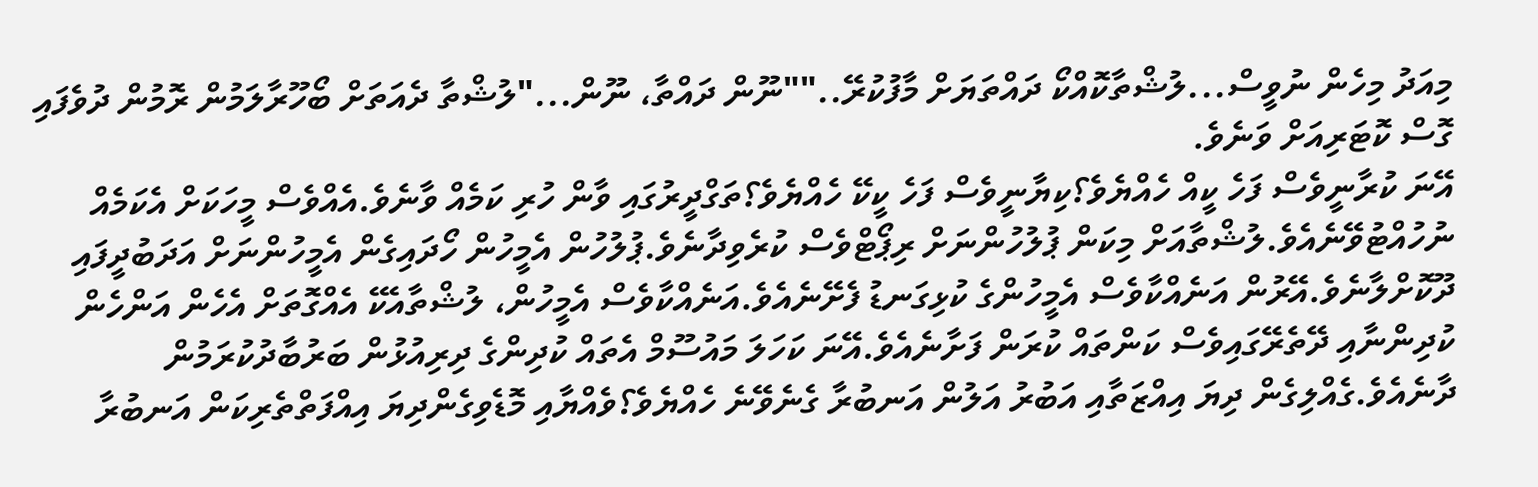މިއަދު މިހެން ނުވީސް...ލުޝްތާކޮއްކޯ ދައްތަޔަށް މާފުކުރޭ..""ނޫން ދައްތާ، ނޫން..."ލުޝްތާ ދެއަތަށް ބޯހޫރާލަމުން ރޮމުން ދުވެފައި ގޮސް ކޮޓަރިއަށް ވަނެވެ.
އޭނަ ކުރާނީވެސް ފަހެ ކީއް ހެއްޔެވެ؟ކިޔާނީވެސް ފަހެ ކީކޭ ހެއްޔެވެ؟ތަގްދީރުގައި ވާން ހުރި ކަމެއް ވާނެވެ.އެއްވެސް މީހަކަށް އެކަމެއް ނުހުއްޓުވޭނެއެވެ.ލުޝްތާއަށް މިކަން ޕުލުހުންނަށް ރިޕޯޓްވެސް ކުރެވިދާނެވެ.ޕުލުހުން އެމީހުން ހޯދައިގެން އެމީހުންނަށް އަދަބުދީފައި ދޫކޮށްލާނެވެ.އޭރުން އަނެއްކާވެސް އެމީހުންގެ ކުޅިގަނޑު ފެށޭނެއެވެ.އަނެއްކާވެސް އެމީހުން، ލުޝްތާއެކޭ އެއްގޮތަށް އެހެން އަންހެން ކުދިންނާއި ދޭތެރޭގައިވެސް ކަންތައް ކުރަން ފަށާނެއެވެ.އޭނަ ކަހަލަ މައުސޫމް އެތައް ކުދިންގެ ދިރިއުޅުން ބަރުބާދުކުރަމުން ދާނެއެވެ.ގެއްލިގެން ދިޔަ އިއްޒަތާއި އަބުރު އަލުން އަނބުރާ ގެނެވޭނެ ހެއްޔެވެ؟ވެއްޔާއި މޮޑެވިގެންދިޔަ އިއްފަތްތެރިކަން އަނބުރާ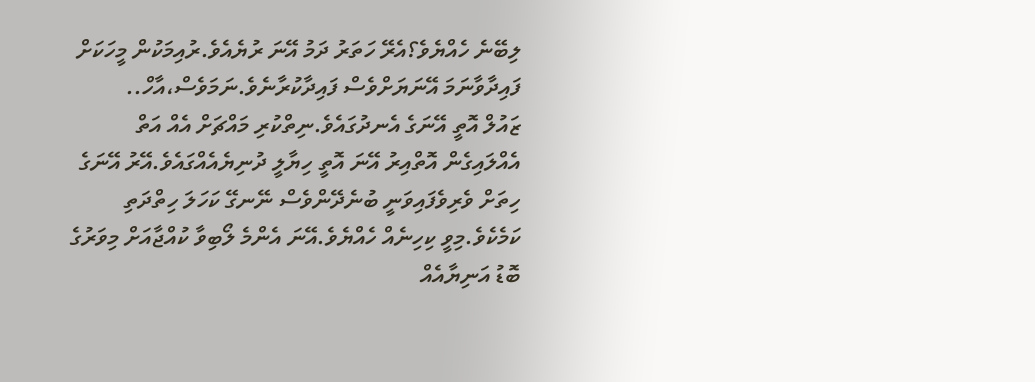ލިބޭނެ ހެއްޔެވެ؟އެރޭ ހަތަރު ދަމު އޭނަ ރުޔެއެވެ.ރުއިމަކުން މީހަކަށް ފައިދާވާނަމަ އޭނަޔަށްވެސް ފައިދާކުރާނެވެ.ނަމަވެސް،އާހް..
ޒައުލް އޮތީ އޭނަގެ އެނދުގައެވެ.ނިތްކުރި މައްޗަށް އެއް އަތް އެއްލައިގެން އޮތްއިރު އޭނަ އޮތީ ހިޔާލީ ދުނިޔެއެއްގައެވެ.އޭރު އޭނަގެ ހިތަށް ވެރިވެފައިވަނީ ބުނެދޭންވެސް ނޭނގޭ ކަހަލަ ހިތްދަތި ކަމެކެވެ.މިވީ ކިހިނެއް ހެއްޔެވެ.އޭނަ އެންމެ ލޯބިވާ ކުއްޖާއަށް މިވަރުގެ ބޮޑު އަނިޔާއެއް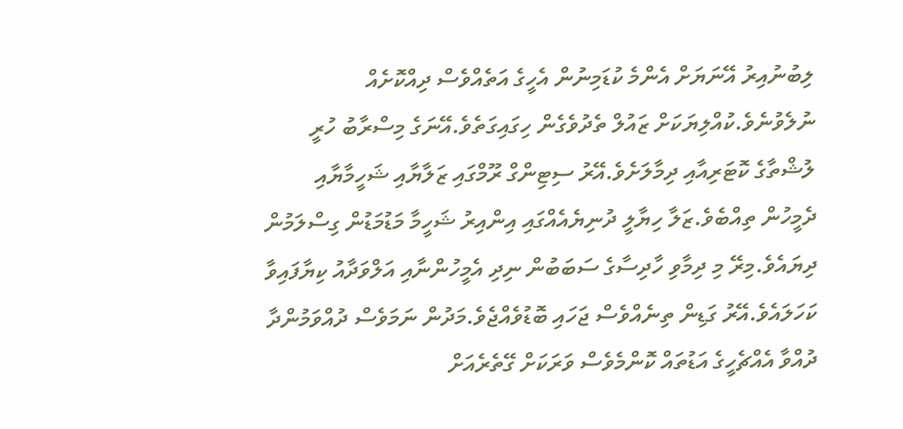ލިބުނުއިރު އޭނަޔަށް އެންމެ ކުޑަމިނުން އެހީގެ އަތެއްވެސް ދިއްކޮށެއް ނުލެވުނެވެ.ކުއްލިޔަކަށް ޒައުލް ތެދުވެގެން ހިގައިގަތެވެ.އޭނަގެ މިސްރާބު ހުރީ ލުޝްތާގެ ކޮޓަރިއާއި ދިމާލަށެވެ.އޭރު ސިޓިންގް ރޫމްގައި ޒަލާޔާއި ޝަހީމާޔާއި ދެމީހުން ތިއްބެވެ.ޒަލާ ހިޔާލީ ދުނިޔެއެއްގައި އިންއިރު ޝަހީމާ މަޑުމަޑުން ގިސްލަމުން ދިޔައެވެ.މިރޭ މި ދިމާވި ހާދިސާގެ ސަބަބުން ނިދި އެމީހުންނާއި އަލްވަދާއު ކިޔާފައިވާ ކަހަލައެވެ.އޭރު ގަޑިން ތިނެއްވެސް ޖަހައި ބޮޑުވެއްޖެވެ.މަދުން ނަމަވެސް ދުއްވަމުންދާ ދުއްވާ އެއްޗެހީގެ އަޑުތައް ކޮންމެވެސް ވަރަކަށް ގޭތެރެއަށް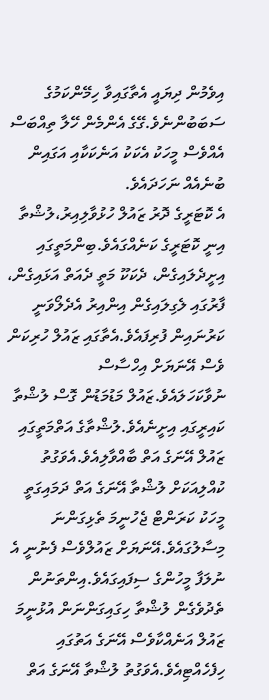އިވެމުން ދިޔައީ އެތާގައިވާ ހިމޭންކަމުގެ ސަބަބުންނެވެ.ގޭގެ އެންމެން ހޭލާ ތިއްބަސް އެއްވެސް މީހަކު އެކަކު އަނެކަކާއި އަގައިން ބުނެއެއް ނަހަދައެވެ.
އެ ކޮޓަރީގެ ދޮރު ޒައުލް ހުޅުވާލިއިރު،ލުޝްތާ އިނީ ކޮޓަރީގެ ކަނެއްގައެވެ.ބިންމަތީގައި އިށީދެލައިގެން، ދެކަކޫ މަތީ ދެއަތް އަޅައިގެން، ފާރުގައި ލެގިލައިގެން އިންއިރު އެދެލޯވަނީ ކަރުނައިން ފުރިފައެވެ.އެތާގައި ޒައުލް ހުރިކަން ވެސް އޭނަޔަށް އިހްސާސް ނުވާކަހަލައެވެ.ޒައުލް މަޑުމަޑުން ގޮސް ލުޝްތާ ކައިރީގައި އިށީނެއެވެ.ލުޝްތާގެ އަތްމަތީގައި ޒައުލް އޭނަގެ އަތް ބާއްވާލިއެވެ.އެވަގުތު ކުއްލިއަކަށް ލުޝްތާ އޭނަގެ އަތް ދަމައިގަތީ މީހަކު ކަރަންޓް ޖެހުނީމަ ތެޅިގަންނަ މިސާލުގައެވެ.އޭނަޔަށް ޒައުލްވެސް ފެނުނީ އެ ނުލަފާ މީހުންގެ ސިފައިގައެވެ.އިންތަނުން ތެދުވެގެން ލުޝްތާ ހިގައިގަންނަން އުޅުނީމަ ޒައުލް އަނެއްކާވެސް އޭނަގެ އަތުގައި ހިފެހެއްޓިއެވެ.އެވަގުތު ލުޝްތާ އޭނަގެ އަތް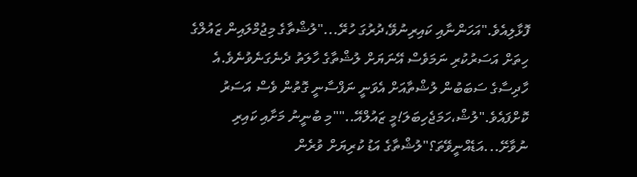ފޮޅާލިއެވެ."އަހަންނާއި ކައިރިނުވޭ،ދުރުގަ ހުރޭ..."ލުޝްތާގެ މިޖުމްލައިން ޒައުލްގެ ހިތަށް އަސަރުކުރި ނަމަވެސް އޭނަޔަށް ލުޝްތާގެ ހާލަތު ދެނެގަނެވުނެވެ.އެ ހާދިސާގެ ސަބަބުން ލުޝްތާއަށް އެވަނީ ނަފްސާނީ ގޮތުން ވެސް އަސަރު ކޮށްފައެވެ."ލުޝް،ހަމަޖެހިބަލަ!މީ ޒައުލްއޭ..""މި ބުނީނު މަށާއި ކައިރި ނުވާށޭ...އަޑެއްނީވޭތަ؟"ލުޝްތާގެ އަޑު ކުރިޔަށް ވުރެން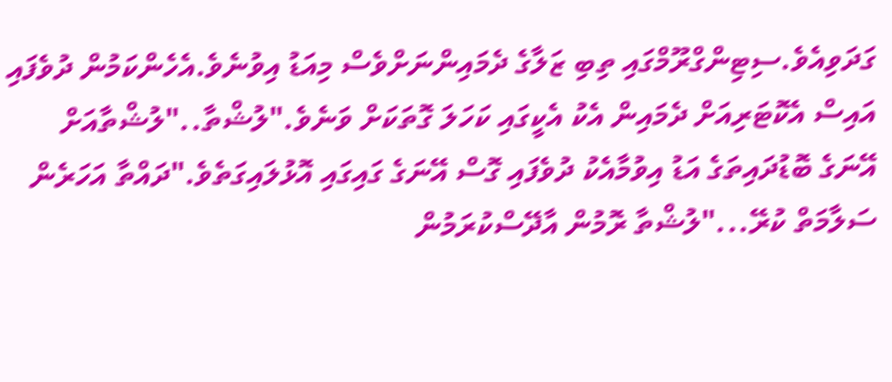ގަދަވިއެވެ.ސިޓިންގްރޫމްގައި ތިބި ޒަލާގެ ދެމައިންނަށްވެސް މިއަޑު އިވުނެވެ.އެހެންކަމުން ދުވެފައި އައިސް އެކޮޓަރިއަށް ދެމައިން އެކު އެކީގައި ކަހަލަ ގޮތަކަށް ވަނެވެ."ލުޝްތާ.."ލުޝްތާއަށް އޭނަގެ ބޮޑުދައިތަގެ އަޑު އިވުމާއެކު ދުވެފައި ގޮސް އޭނަގެ ގައިގައި އޮޅުލައިގަތެވެ."ދައްތާ އަހަރެން ސަލާމަތް ކުރޭ..."ލުޝްތާ ރޮމުން އާދޭސްކުރަމުން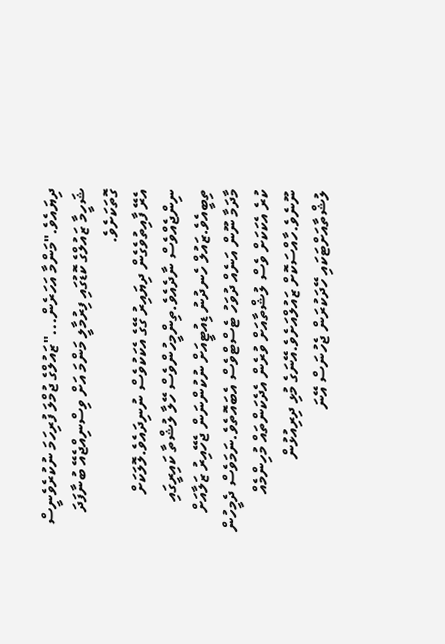ދިޔައެވެ."މަންމާ އަހަރެން..."ޒައުލްގެ ޖުމްލަ ފުރިހަމަ ނުކުރެވެނީސް ޝަހީމާ ޒައުލްގެ ކޮޑުގައި ފިރުމާލީ މަންމަ އަށް ވިސްނިއްޖެއޭ ބުނާފަދަ ގޮތަކަށެވެ.
އެރޭ ފާއިތުވެގެން ދިޔައިރު ގޭގެ އެކަކުވެސް ނުނިދައެވެ.ލޮލަކަށް ނިންޖެއްވެސް ނާދެއެވެ.ތިންމީހުންވެސް ހޭލާ ލުޝްތާ ކައިރީގައި ތިބީއެވެ.ޒައުލް ހެނދުނު ޑިއުޓީއަށް ނުކުންނަން ޖެހޭއިރު ޒަލާއަށް މާދަމާ ނޫން އަނެއް ދުވަހު ޓެސްޓްވެސް އެބައޮތެވެ.ނަމަވެސް ދެމީހުން ކުރެ އެކަކަށް ވެސް ލުޝްތާއަށް ވުރެން އެދެކަންތައް މުހިންމެއް ނޫނެވެ.ހާއްސަކޮށް ޒައުލްއަށެވެ.އޭނަގެ މުޅި ދިރިއުޅުން ލުޝްތާއަށްޓަކައި ހޭދަކުރަން ޖެހުނަސް އޭނަ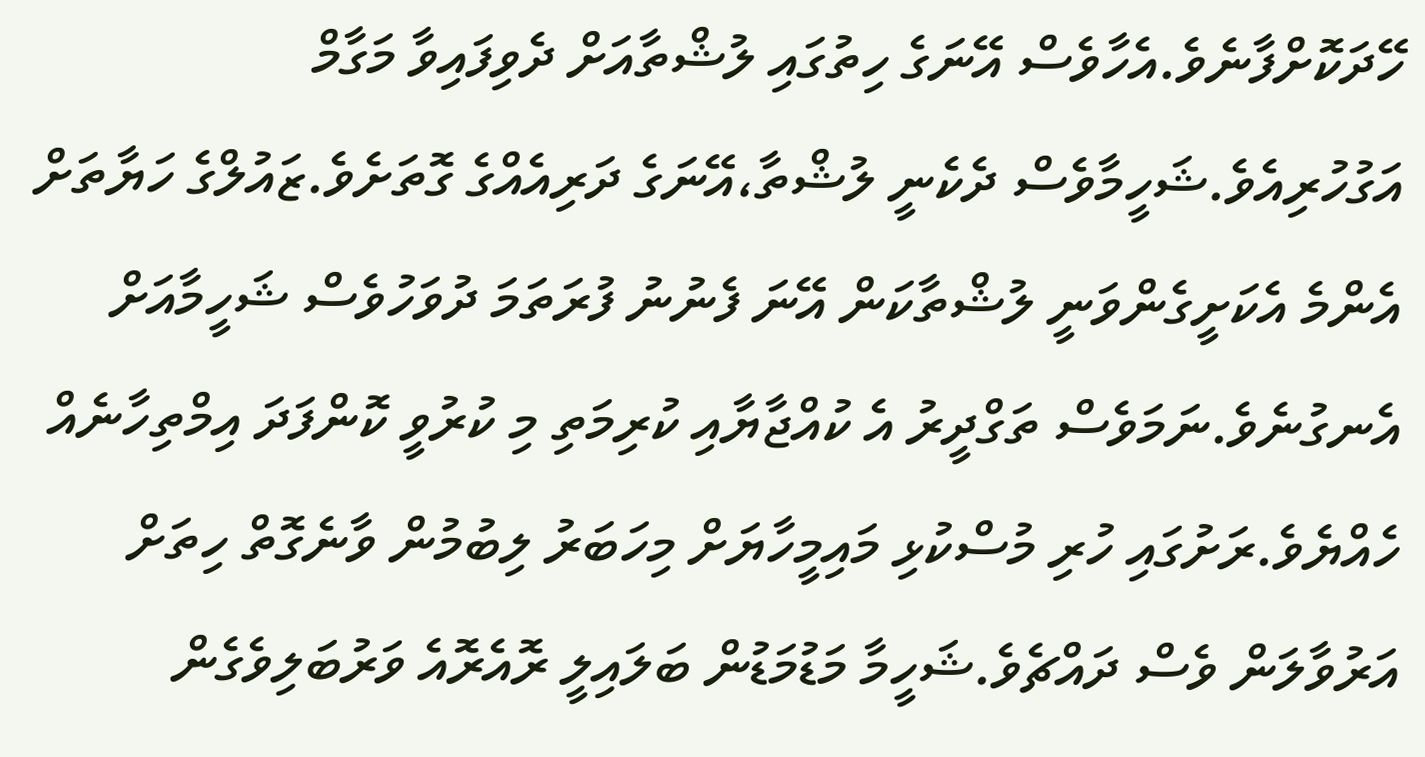ހޭދަކޮށްފާނެވެ.އެހާވެސް އޭނަގެ ހިތުގައި ލުޝްތާއަށް ދެވިފައިވާ މަގާމް އަގުހުރިއެވެ.ޝަހީމާވެސް ދެކެނީ ލުޝްތާ،އޭނަގެ ދަރިއެއްގެ ގޮތަށެވެ.ޒައުލްގެ ހަޔާތަށް އެންމެ އެކަށީގެންވަނީ ލުޝްތާކަން އޭނަ ފެނުނު ފުރަތަމަ ދުވަހުވެސް ޝަހީމާއަށް އެނގުނެވެ.ނަމަވެސް ތަގްދީރު އެ ކުއްޖާޔާއި ކުރިމަތި މި ކުރުވީ ކޮންފަދަ އިމްތިހާނެއް ހެއްޔެވެ.ރަށުގައި ހުރި މުސްކުޅި މައިމީހާޔަށް މިހަބަރު ލިބުމުން ވާނެގޮތް ހިތަށް އަރުވާލަން ވެސް ދައްޗެވެ.ޝަހީމާ މަޑުމަޑުން ބަލައިލީ ރޮއެރޮއެ ވަރުބަލިވެގެން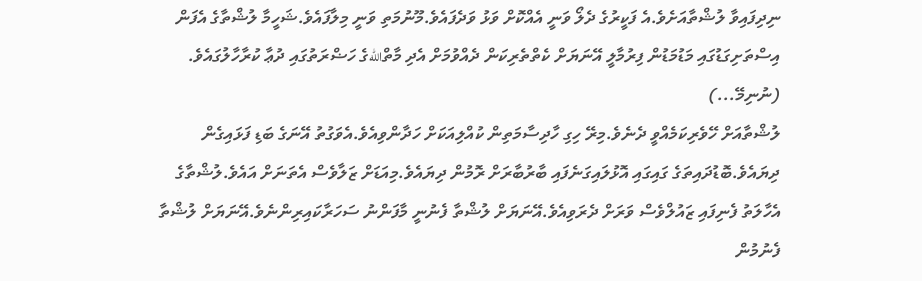ނިދިފައިވާ ލުޝްތާއަށެވެ.އެ ފަކީރުގެ ދެލޯ ވަނީ އެއްކޮށް ވަޅު ވަދެފައެވެ.މޫނުމަތި ވަނީ މިލާފައެވެ.ޝަހީމާ ލުޝްތާގެ އެފަން އިސްތަށިގަޑުގައި މަޑުމަޑުން ފިރުމާލީ އޭނަޔަށް ކެތްތެރިކަން ދެއްވުމަށް އެދި މާތްاللهގެ ހަޟްރަތުގައި ދުޢާ ކުރާހާލުގައެވެ.
(ނުނިމޭ...)
ލުޝްތާއަށް ހޭވެރިކަމެއްވީ ދެނެވެ.މިރޭ ހިގި ހާދިސާމަތިން ކުއްލިއަކަށް ހަދާންވިއެވެ.އެވަގުތު އޭނަގެ ބަޑި ފަޅައިގެން ދިޔައެވެ.ބޮޑުދައިތަގެ ގައިގައި އޮޅުލައިގަނެފައި ބާރުބާރަށް ރޮމުން ދިޔައެވެ.މިއަޑަށް ޒަލާވެސް އެތަނަށް އައެވެ.ލުޝްތާގެ އެހާލަތު ފެނިފައި ޒައުލްވެސް ވަރަށް ދެރަވިއެވެ.އޭނަޔަށް ލުޝްތާ ފެނުނީ މާފަންނު ސަހަރާކައިރިންނެވެ.އޭނަޔަށް ލުޝްތާ ފެނުމުން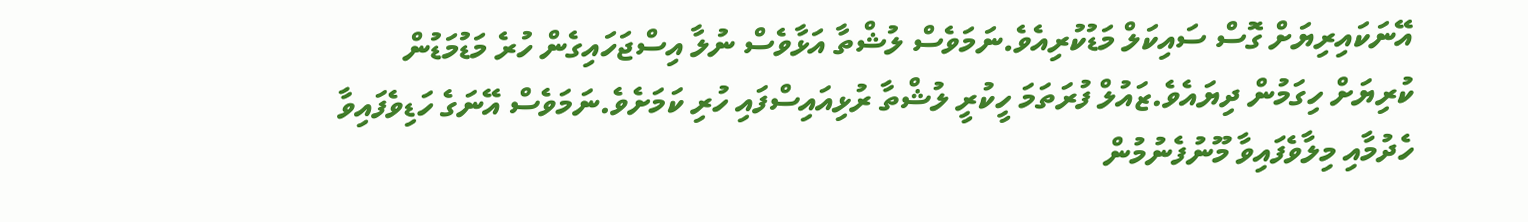އޭނަކައިރިޔަށް ގޮސް ސައިކަލް މަޑުކުރިއެވެ.ނަމަވެސް ލުޝްތާ އަޅާވެސް ނުލާ އިސްޖަހައިގެން ހުރެ މަޑުމަޑުން ކުރިޔަށް ހިގަމުން ދިޔައެވެ.ޒައުލް ފުރަތަމަ ހީކުރީ ލުޝްތާ ރުޅިއައިސްފައި ހުރި ކަމަށެވެ.ނަމަވެސް އޭނަގެ ހަޑިވެފައިވާ ހެދުމާއި މިލާވެފައިވާ މޫނުފެނުމުން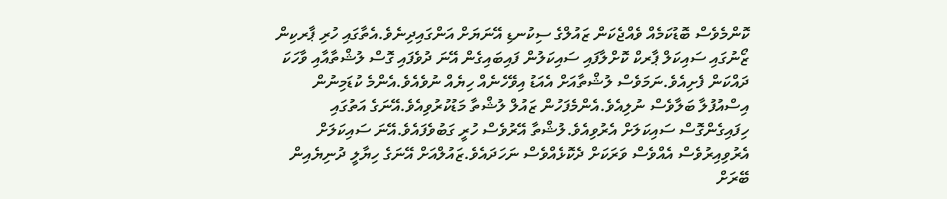ކޮންމެވެސް ބޮޑުކަމެއް ވެއްޖެކަން ޒައުލްގެ ސިކުނޑި އޭނަޔަށް އަންގައިދިނެވެ.އެތާގައި ހުރި ޕާރކިން ޒޯނުގައި ސައިކަލް ޕާރކް ކޮށްލާފައި ސައިކަލުން ފައިބައިގެން އޭނަ ދުވެފައި ގޮސް ލުޝްތާއާއި ވާހަކަ ދައްކަން ފެށިއެވެ.ނަމަވެސް ލުޝްތާއަށް އެއަޑު އިވޭހެނެއް ހިޔެއް ނުވެއެވެ.އެންމެ ކުޑަމިނުން އިސްއުފުލާ ބަލާވެސް ނުލިއެވެ.އެންމެފަހުން ޒައުލް ލުޝްތާ މަޑުކުރުވިއެވެ.އޭނަގެ އަތުގައި ހިފައިގެންގޮސް ސައިކަލަށް އެރުވިއެވެ.ލުޝްތާ އޭރުވެސް ހުރީ ގަބުވެފައެވެ.އޭނަ ސައިކަލަށް އެރުވިއިރުވެސް އެއްވެސް ވަރަކަށް ދެކޮޅެއްވެސް ނަހަދައެވެ.ޒައުލްއަށް އޭނަގެ ހިޔާލީ ދުނިޔެއިން ބޭރަށް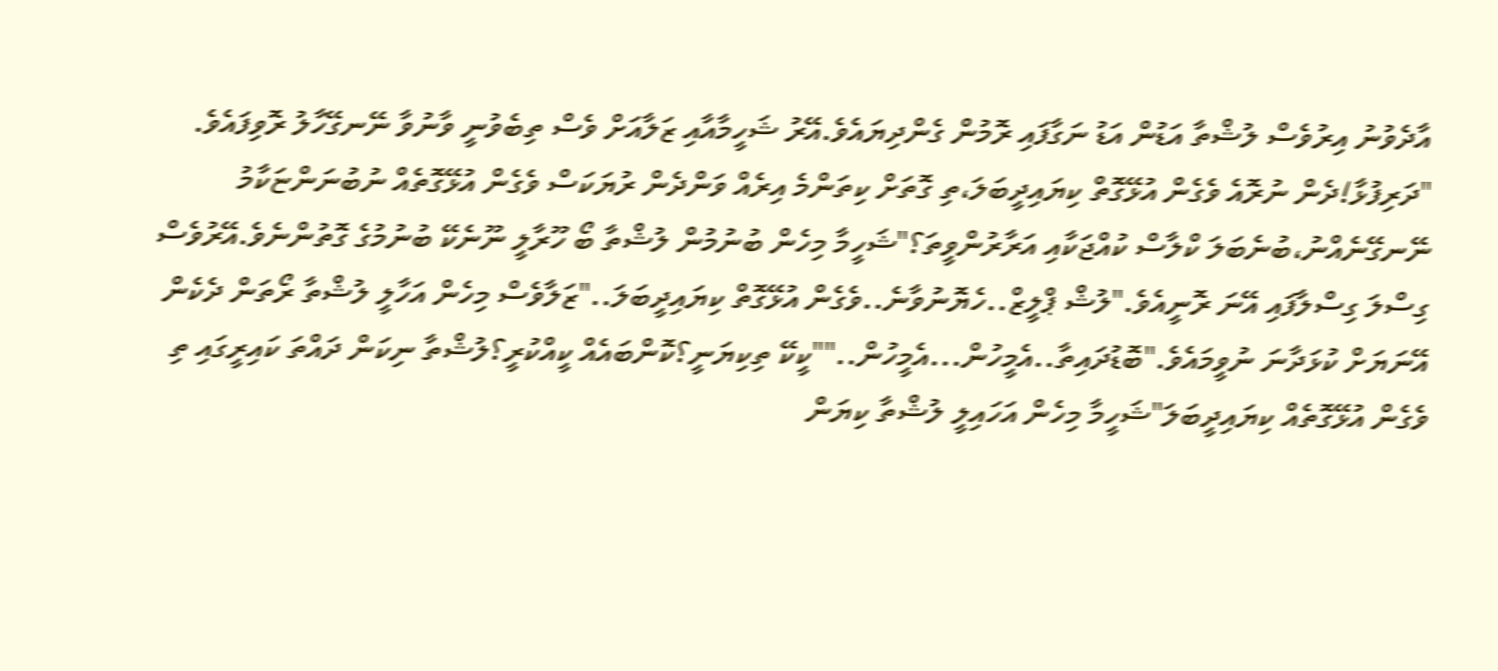އާދެވުނު އިރުވެސް ލުޝްތާ އަޑުން އަޑު ނަގާފައި ރޮމުން ގެންދިޔައެވެ.އޭރު ޝަހީމާއާއި ޒަލާއަށް ވެސް ތިބެވުނީ ވާނުވާ ނޭނގޭހާލު ރޮވިފައެވެ.
"ދަރިފުޅާ!ދެން ނުރޮއެ ވެގެން އުޅޭގޮތް ކިޔައިދީބަލަ،ތި ގޮތަށް ކިތަންމެ އިރެއް ވަންދެން ރުޔަކަސް ވެގެން އުޅޭގޮތެއް ނުބުނަންޏަކާމު ނޭނގޭނެއްނު،ބުނެބަލަ ކްލާސް ކުއްޖަކާއި އަރާރުންވީތަ؟"ޝަހީމާ މިހެން ބުނުމުން ލުޝްތާ ބޯ ހޫރާލީ ނޫނެކޭ ބުނުމުގެ ގޮތުންނެވެ.އޭރުވެސް ގިސްލަ ގިސްލާފައި އޭނަ ރޮނީއެވެ."ލުޝް ޕްލީޒް..ހެޔޮނުވާނެ..ވެގެން އުޅޭގޮތް ކިޔައިދީބަލަ.."ޒަލާވެސް މިހެން އަހާލީ ލުޝްތާ ރޯތަން ދެކެން އޭނަޔަށް ކުޅަދާނަ ނުވީމައެވެ."ބޮޑުދައިތާ..އެމީހުން...އެމީހުން..""ކީކޭ ތިކިޔަނީ؟ކޮންބައެއް ކީއްކުރީ؟ލުޝްތާ ނިކަން ދައްތަ ކައިރީގައި ތި ވެގެން އުޅޭގޮތެއް ކިޔައިދީބަލަ"ޝަހީމާ މިހެން އަހައިލީ ލުޝްތާ ކިޔަން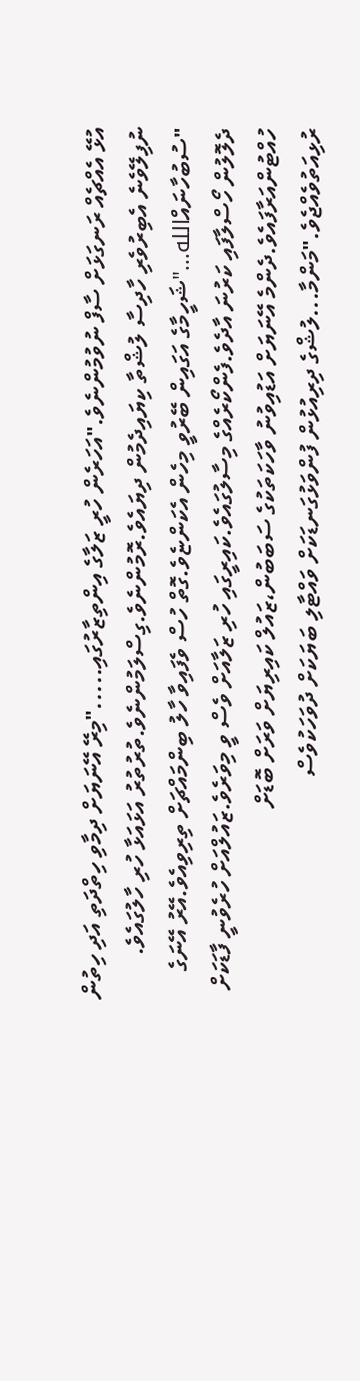އުޅޭ އެއްޗެއް ރަނގަޅަށް ސާފް ނުވުމުންނެވެ."އަހަރެން ހުރީ ޒަލާގެ އިންތިޒާރުގައި....."މިރޭ އޭނަޔަށް ދިމާވި ހިތްދަތި އަދި ހިތުން ނުފިލޭވެނެ އެބިރުވެރި ހާދިސާ ލުޝްތާ ކިޔައިދެމުން ދިޔައެވެ.ރޮމުންނެވެ.ގިސްލަމުންނެވެ.ތުރުތުރު އަޅައަޅާ ހުރި ހާލުގައެވެ.
"ސުބުހާނައްالله..."ޝަހީމާގެ އަގައިން ބޭރުވީ މިހެން އެކަންޏެވެ.ގޮތް ހުސް ވެފައިވާ ހާލު ބިންމައްޗަށް ތިރިވިއެވެ.އޭރު އޭނަގެ ދެލޮލުން ހޯސްލާފައި ކަރުނަ އާދެވެ.ފެންކޯރެއްގެ މިސާލުގައެވެ.ކައިރީގައި ހުރި ޒަލާއަށް ވެސް ވީ މިވަރެވެ.ޒައުލްއަށް ހުރެވުނީ ފާޑަކަށް ހުއްޓުންއަރާފައެވެ.ދެންމެ އޭނަޔަށް އަޑުއިވުނު ވާހަކަތަކުގެ ސަބަބުން،ޒައުލް ކައިރިޔަށް ވަރަށް ބޮޑަށް ރުޅިއަތުވެއްޖެވެ."މަންމާ...ލުޝްގެ ދިރިއުޅުން ފުންވަޅުގަނޑަކަށް ވައްޓާލި ބަޔަކަށް ދުވަހަކުވެސް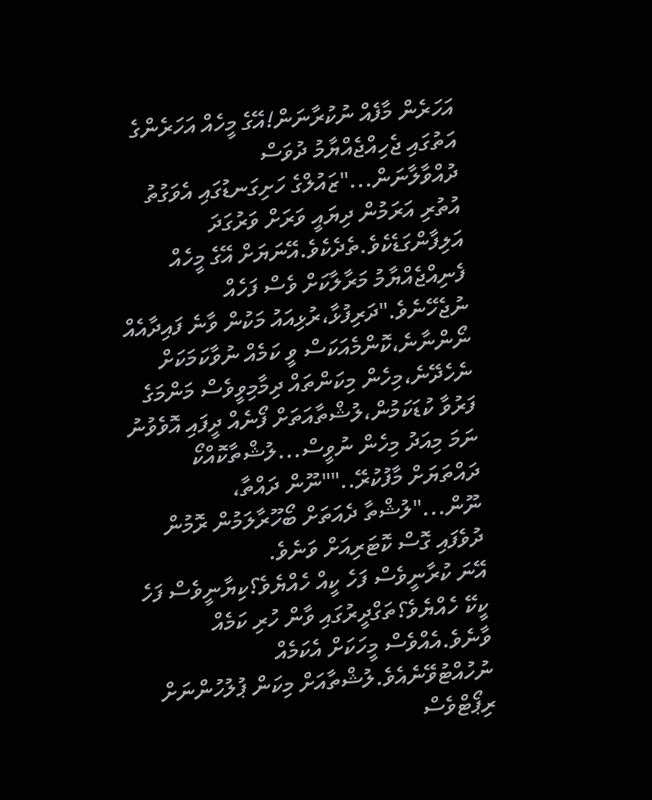އަހަރެން މާފެއް ނުކުރާނަން!އޭގެ މީހެއް އަހަރެންގެ އަތުގައި ޖެހިއްޖެއްޔާމު ދުވަސް ދުއްވާލާނަން..."ޒައުލްގެ ހަށިގަނޑުގައި އެވަގުތު އުތުރި އަރަމުން ދިޔައީ ވަރަށް ވަރުގަދަ އަލިފާންގަޑެކެވެ.ތެދެކެވެ.އޭނަޔަށް އޭގެ މީހެއް ފެނިއްޖެއްޔާމު މަރާލާކަށް ވެސް ފަހެއް ނުޖެހޭނެވެ."ދަރިފުޅާ،ރުޅިއައު މަކުން ވާނެ ފައިދާއެއް ނޯންނާނެ،ކޮންމެއަކަސް ވީ ކަމެއް ނުވާކަމަކަށް ނެހެދޭނެ،މިހެން މިކަންތައް ދިމާމިވީވެސް މަންމަގެ ފަރުވާ ކުޑަކަމުން،ލުޝްތާއަތަށް ފޯނެއް ދީފައި އޮވެވުނު ނަމަ މިއަދު މިހެން ނުވީސް...ލުޝްތާކޮއްކޯ ދައްތަޔަށް މާފުކުރޭ..""ނޫން ދައްތާ، ނޫން..."ލުޝްތާ ދެއަތަށް ބޯހޫރާލަމުން ރޮމުން ދުވެފައި ގޮސް ކޮޓަރިއަށް ވަނެވެ.
އޭނަ ކުރާނީވެސް ފަހެ ކީއް ހެއްޔެވެ؟ކިޔާނީވެސް ފަހެ ކީކޭ ހެއްޔެވެ؟ތަގްދީރުގައި ވާން ހުރި ކަމެއް ވާނެވެ.އެއްވެސް މީހަކަށް އެކަމެއް ނުހުއްޓުވޭނެއެވެ.ލުޝްތާއަށް މިކަން ޕުލުހުންނަށް ރިޕޯޓްވެސް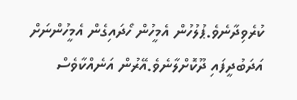ކުރެވިދާނެވެ.ޕުލުހުން އެމީހުން ހޯދައިގެން އެމީހުންނަށް އަދަބުދީފައި ދޫކޮށްލާނެވެ.އޭރުން އަނެއްކާވެސް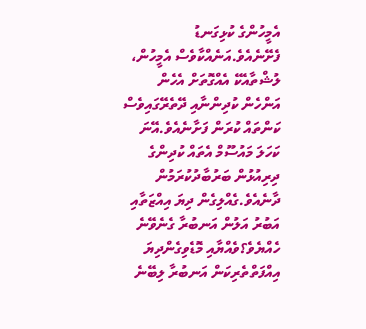އެމީހުންގެ ކުޅިގަނޑު ފެށޭނެއެވެ.އަނެއްކާވެސް އެމީހުން، ލުޝްތާއެކޭ އެއްގޮތަށް އެހެން އަންހެން ކުދިންނާއި ދޭތެރޭގައިވެސް ކަންތައް ކުރަން ފަށާނެއެވެ.އޭނަ ކަހަލަ މައުސޫމް އެތައް ކުދިންގެ ދިރިއުޅުން ބަރުބާދުކުރަމުން ދާނެއެވެ.ގެއްލިގެން ދިޔަ އިއްޒަތާއި އަބުރު އަލުން އަނބުރާ ގެނެވޭނެ ހެއްޔެވެ؟ވެއްޔާއި މޮޑެވިގެންދިޔަ އިއްފަތްތެރިކަން އަނބުރާ ލިބޭނެ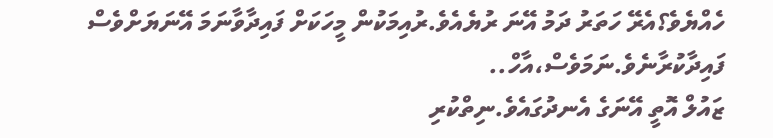ހެއްޔެވެ؟އެރޭ ހަތަރު ދަމު އޭނަ ރުޔެއެވެ.ރުއިމަކުން މީހަކަށް ފައިދާވާނަމަ އޭނަޔަށްވެސް ފައިދާކުރާނެވެ.ނަމަވެސް،އާހް..
ޒައުލް އޮތީ އޭނަގެ އެނދުގައެވެ.ނިތްކުރި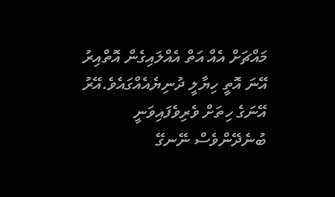މައްޗަށް އެއް އަތް އެއްލައިގެން އޮތްއިރު އޭނަ އޮތީ ހިޔާލީ ދުނިޔެއެއްގައެވެ.އޭރު އޭނަގެ ހިތަށް ވެރިވެފައިވަނީ ބުނެދޭންވެސް ނޭނގޭ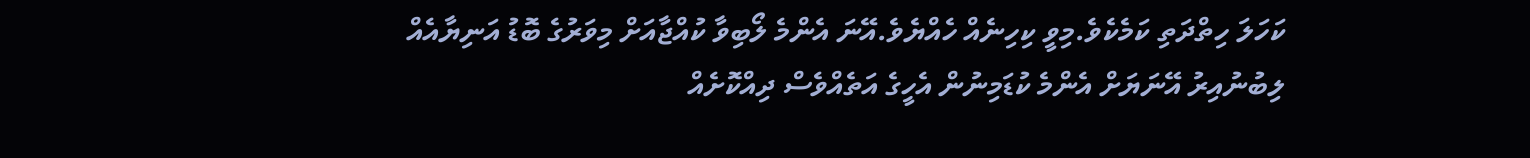ކަހަލަ ހިތްދަތި ކަމެކެވެ.މިވީ ކިހިނެއް ހެއްޔެވެ.އޭނަ އެންމެ ލޯބިވާ ކުއްޖާއަށް މިވަރުގެ ބޮޑު އަނިޔާއެއް ލިބުނުއިރު އޭނަޔަށް އެންމެ ކުޑަމިނުން އެހީގެ އަތެއްވެސް ދިއްކޮށެއް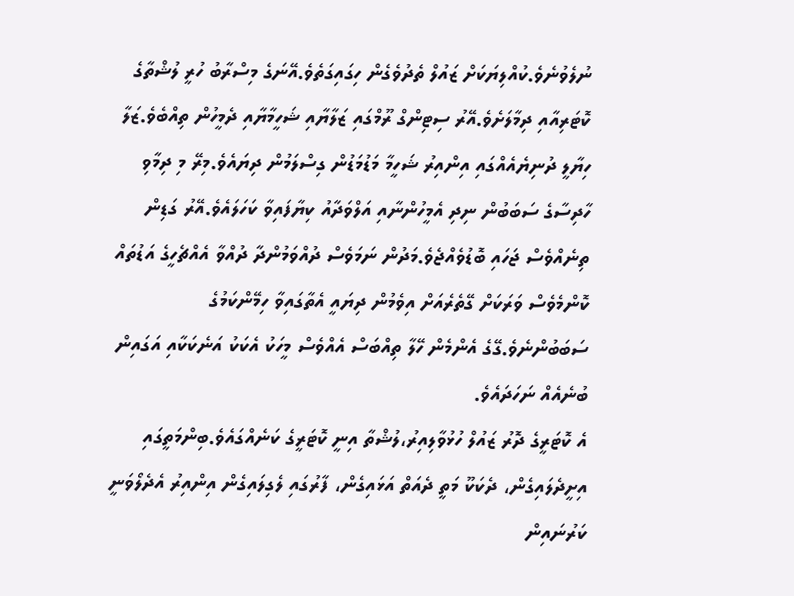ނުލެވުނެވެ.ކުއްލިޔަކަށް ޒައުލް ތެދުވެގެން ހިގައިގަތެވެ.އޭނަގެ މިސްރާބު ހުރީ ލުޝްތާގެ ކޮޓަރިއާއި ދިމާލަށެވެ.އޭރު ސިޓިންގް ރޫމްގައި ޒަލާޔާއި ޝަހީމާޔާއި ދެމީހުން ތިއްބެވެ.ޒަލާ ހިޔާލީ ދުނިޔެއެއްގައި އިންއިރު ޝަހީމާ މަޑުމަޑުން ގިސްލަމުން ދިޔައެވެ.މިރޭ މި ދިމާވި ހާދިސާގެ ސަބަބުން ނިދި އެމީހުންނާއި އަލްވަދާއު ކިޔާފައިވާ ކަހަލައެވެ.އޭރު ގަޑިން ތިނެއްވެސް ޖަހައި ބޮޑުވެއްޖެވެ.މަދުން ނަމަވެސް ދުއްވަމުންދާ ދުއްވާ އެއްޗެހީގެ އަޑުތައް ކޮންމެވެސް ވަރަކަށް ގޭތެރެއަށް އިވެމުން ދިޔައީ އެތާގައިވާ ހިމޭންކަމުގެ ސަބަބުންނެވެ.ގޭގެ އެންމެން ހޭލާ ތިއްބަސް އެއްވެސް މީހަކު އެކަކު އަނެކަކާއި އަގައިން ބުނެއެއް ނަހަދައެވެ.
އެ ކޮޓަރީގެ ދޮރު ޒައުލް ހުޅުވާލިއިރު،ލުޝްތާ އިނީ ކޮޓަރީގެ ކަނެއްގައެވެ.ބިންމަތީގައި އިށީދެލައިގެން، ދެކަކޫ މަތީ ދެއަތް އަޅައިގެން، ފާރުގައި ލެގިލައިގެން އިންއިރު އެދެލޯވަނީ ކަރުނައިން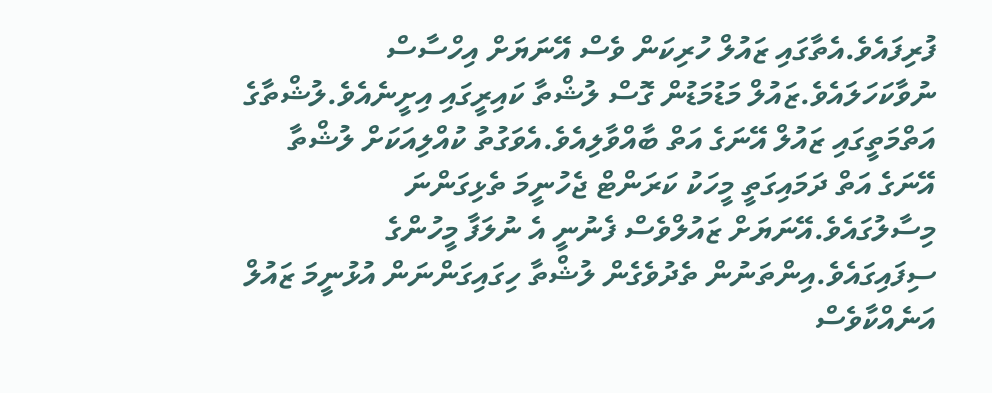ފުރިފައެވެ.އެތާގައި ޒައުލް ހުރިކަން ވެސް އޭނަޔަށް އިހްސާސް ނުވާކަހަލައެވެ.ޒައުލް މަޑުމަޑުން ގޮސް ލުޝްތާ ކައިރީގައި އިށީނެއެވެ.ލުޝްތާގެ އަތްމަތީގައި ޒައުލް އޭނަގެ އަތް ބާއްވާލިއެވެ.އެވަގުތު ކުއްލިއަކަށް ލުޝްތާ އޭނަގެ އަތް ދަމައިގަތީ މީހަކު ކަރަންޓް ޖެހުނީމަ ތެޅިގަންނަ މިސާލުގައެވެ.އޭނަޔަށް ޒައުލްވެސް ފެނުނީ އެ ނުލަފާ މީހުންގެ ސިފައިގައެވެ.އިންތަނުން ތެދުވެގެން ލުޝްތާ ހިގައިގަންނަން އުޅުނީމަ ޒައުލް އަނެއްކާވެސް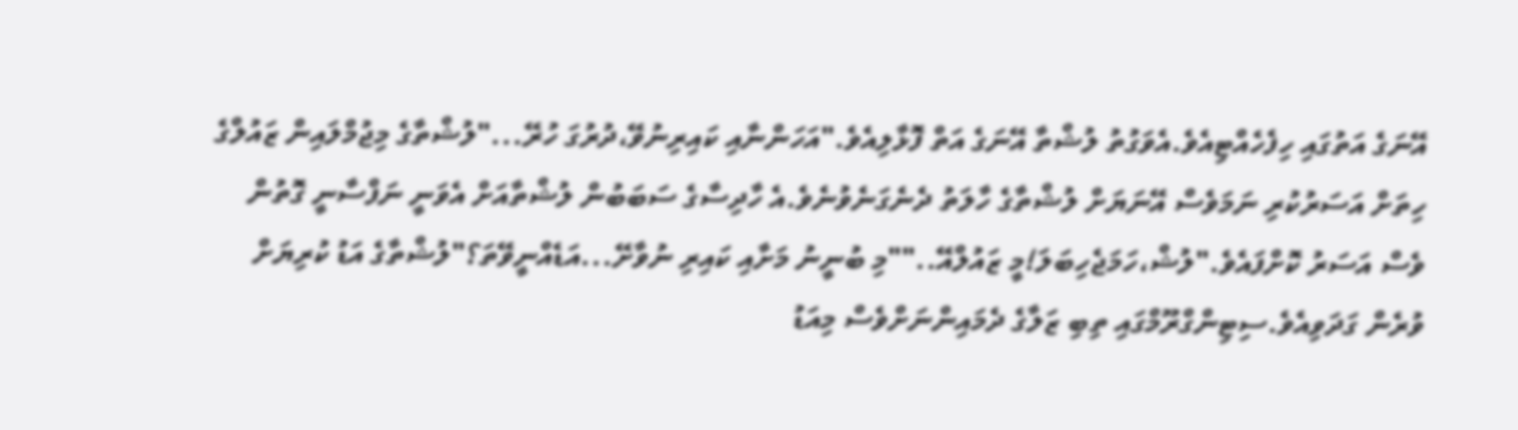އޭނަގެ އަތުގައި ހިފެހެއްޓިއެވެ.އެވަގުތު ލުޝްތާ އޭނަގެ އަތް ފޮޅާލިއެވެ."އަހަންނާއި ކައިރިނުވޭ،ދުރުގަ ހުރޭ..."ލުޝްތާގެ މިޖުމްލައިން ޒައުލްގެ ހިތަށް އަސަރުކުރި ނަމަވެސް އޭނަޔަށް ލުޝްތާގެ ހާލަތު ދެނެގަނެވުނެވެ.އެ ހާދިސާގެ ސަބަބުން ލުޝްތާއަށް އެވަނީ ނަފްސާނީ ގޮތުން ވެސް އަސަރު ކޮށްފައެވެ."ލުޝް،ހަމަޖެހިބަލަ!މީ ޒައުލްއޭ..""މި ބުނީނު މަށާއި ކައިރި ނުވާށޭ...އަޑެއްނީވޭތަ؟"ލުޝްތާގެ އަޑު ކުރިޔަށް ވުރެން ގަދަވިއެވެ.ސިޓިންގްރޫމްގައި ތިބި ޒަލާގެ ދެމައިންނަށްވެސް މިއަޑު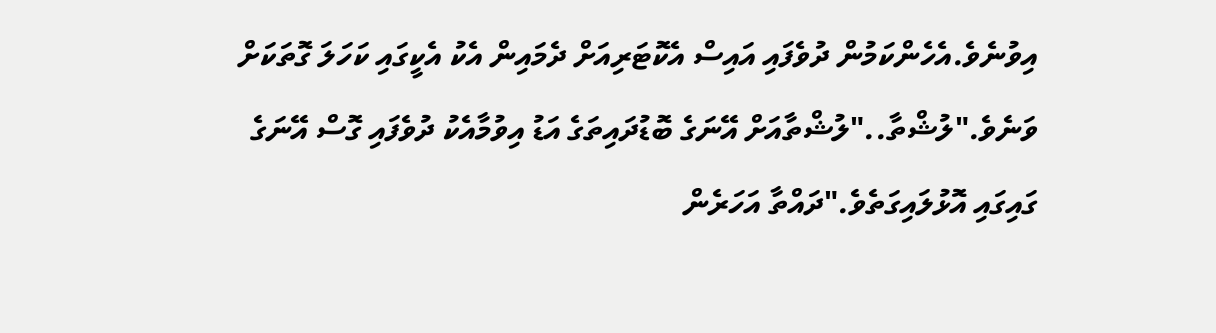އިވުނެވެ.އެހެންކަމުން ދުވެފައި އައިސް އެކޮޓަރިއަށް ދެމައިން އެކު އެކީގައި ކަހަލަ ގޮތަކަށް ވަނެވެ."ލުޝްތާ.."ލުޝްތާއަށް އޭނަގެ ބޮޑުދައިތަގެ އަޑު އިވުމާއެކު ދުވެފައި ގޮސް އޭނަގެ ގައިގައި އޮޅުލައިގަތެވެ."ދައްތާ އަހަރެން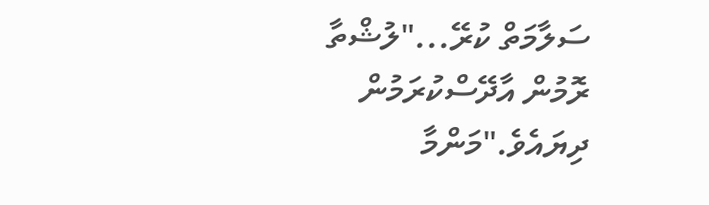ސަލާމަތް ކުރޭ..."ލުޝްތާ ރޮމުން އާދޭސްކުރަމުން ދިޔައެވެ."މަންމާ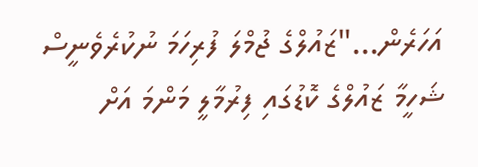އަހަރެން..."ޒައުލްގެ ޖުމްލަ ފުރިހަމަ ނުކުރެވެނީސް ޝަހީމާ ޒައުލްގެ ކޮޑުގައި ފިރުމާލީ މަންމަ އަށް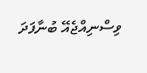ވިސްނިއްޖެއޭ ބުނާފަދަ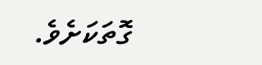ގޮތަކަށެވެ.